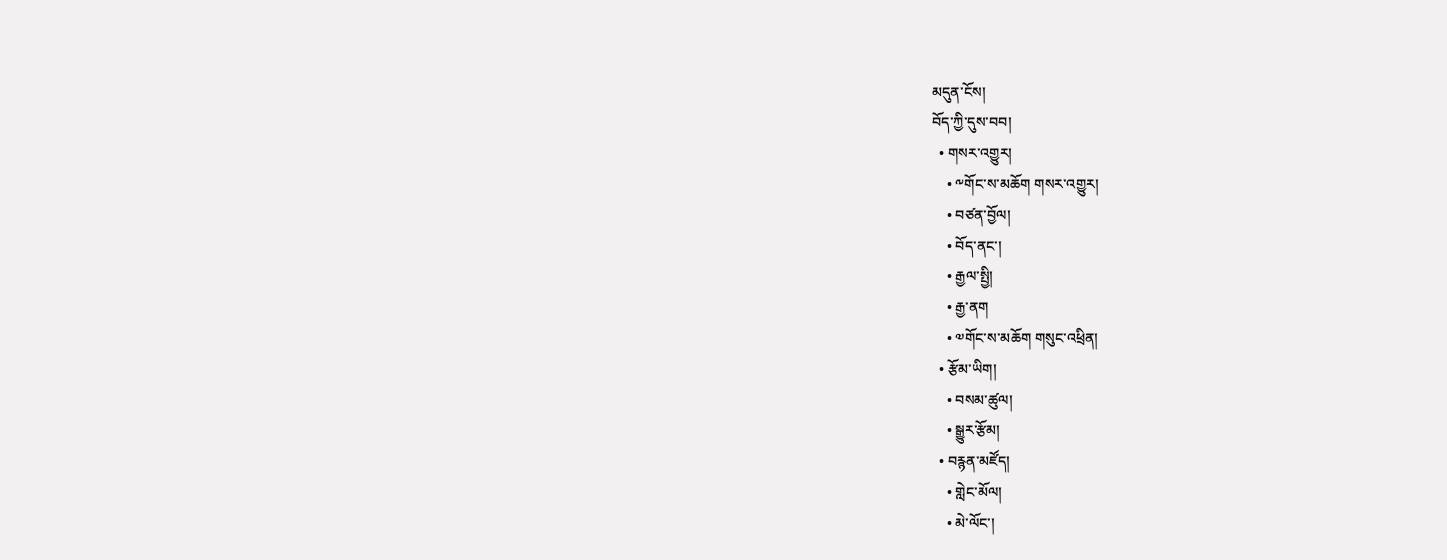མདུན་ངོས།
བོད་ཀྱི་དུས་བབ།
  • གསར་འགྱུར།
    • ༸གོང་ས་མཆོག གསར་འགྱུར།
    • བཙན་བྱོལ།
    • བོད་ནང་།
    • རྒྱལ་སྤྱི།
    • རྒྱ་ནག
    • ༧གོང་ས་མཆོག གསུང་འཕྲིན།
  • རྩོམ་ཡིག།
    • བསམ་ཚུལ།
    • སྒྱུར་རྩོམ།
  • བརྙན་མཛོད།
    • གླེང་མོལ།
    • མེ་ལོང་།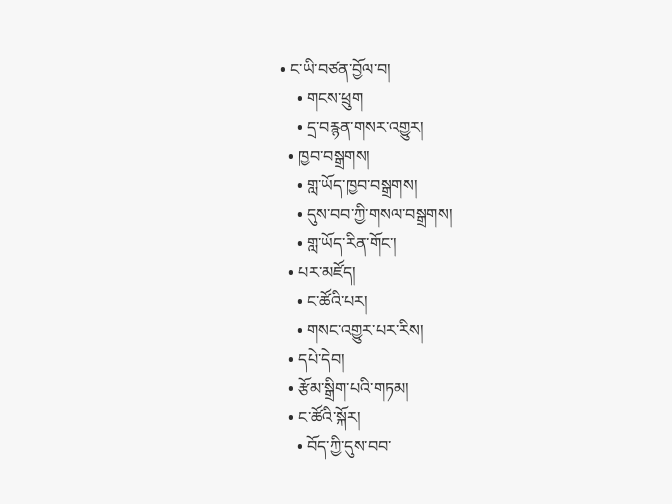• ང་ཡི་བཙན་བྱོལ་བ།
    • གངས་ཕྲུག
    • དྲ་བརྙན་གསར་འགྱུར།
  • ཁྱབ་བསྒྲགས།
    • གླ་ཡོད་ཁྱབ་བསྒྲགས།
    • དུས་བབ་ཀྱི་གསལ་བསྒྲགས།
    • གླ་ཡོད་རིན་གོང་།
  • པར་མཛོད།
    • ང་ཚོའི་པར།
    • གསང་འགྱུར་པར་རིས།
  • དཔེ་དེབ།
  • རྩོམ་སྒྲིག་པའི་གཏམ།
  • ང་ཚོའི་སྐོར།
    • བོད་ཀྱི་དུས་བབ་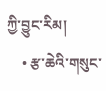ཀྱི་བྱུང་རིམ།
    • རྩ་ཆེའི་གསུང་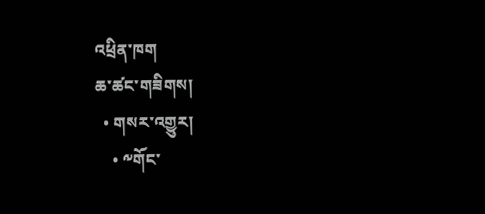འཕྲིན་ཁག
ཆ་ཚང་གཟིགས།
  • གསར་འགྱུར།
    • ༸གོང་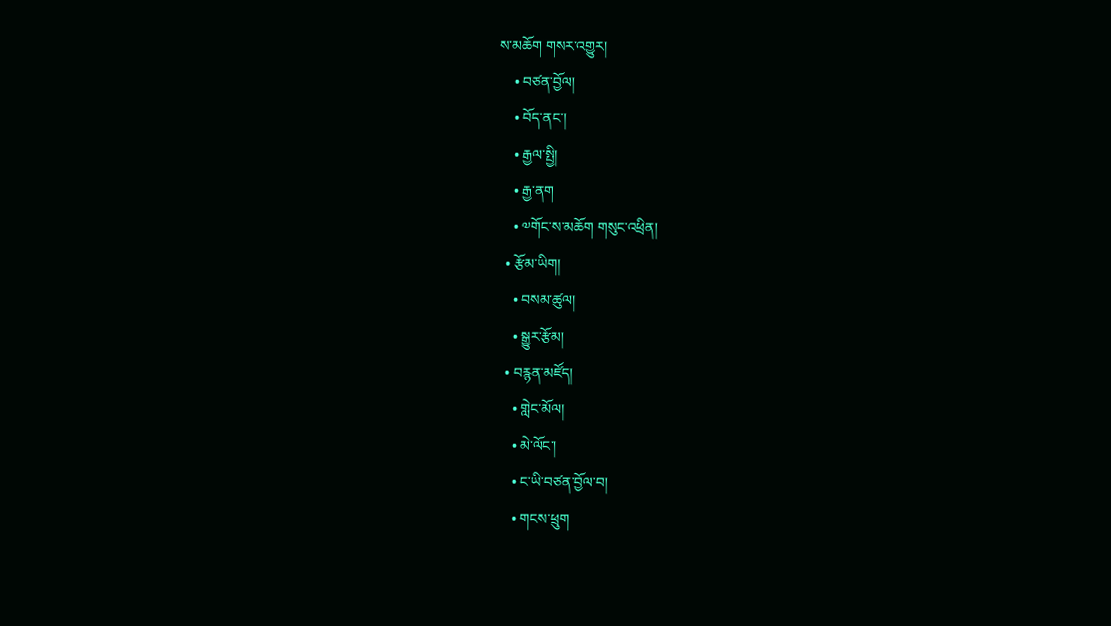ས་མཆོག གསར་འགྱུར།
    • བཙན་བྱོལ།
    • བོད་ནང་།
    • རྒྱལ་སྤྱི།
    • རྒྱ་ནག
    • ༧གོང་ས་མཆོག གསུང་འཕྲིན།
  • རྩོམ་ཡིག།
    • བསམ་ཚུལ།
    • སྒྱུར་རྩོམ།
  • བརྙན་མཛོད།
    • གླེང་མོལ།
    • མེ་ལོང་།
    • ང་ཡི་བཙན་བྱོལ་བ།
    • གངས་ཕྲུག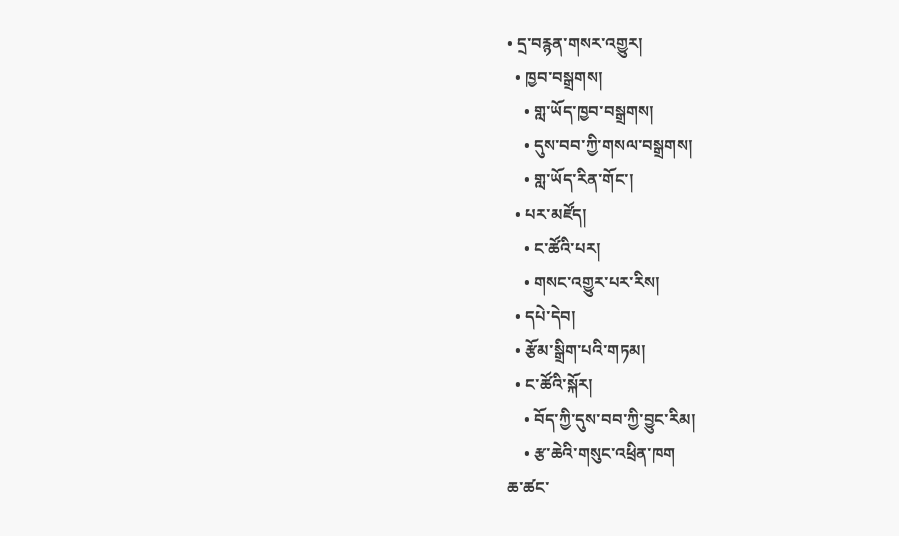• དྲ་བརྙན་གསར་འགྱུར།
  • ཁྱབ་བསྒྲགས།
    • གླ་ཡོད་ཁྱབ་བསྒྲགས།
    • དུས་བབ་ཀྱི་གསལ་བསྒྲགས།
    • གླ་ཡོད་རིན་གོང་།
  • པར་མཛོད།
    • ང་ཚོའི་པར།
    • གསང་འགྱུར་པར་རིས།
  • དཔེ་དེབ།
  • རྩོམ་སྒྲིག་པའི་གཏམ།
  • ང་ཚོའི་སྐོར།
    • བོད་ཀྱི་དུས་བབ་ཀྱི་བྱུང་རིམ།
    • རྩ་ཆེའི་གསུང་འཕྲིན་ཁག
ཆ་ཚང་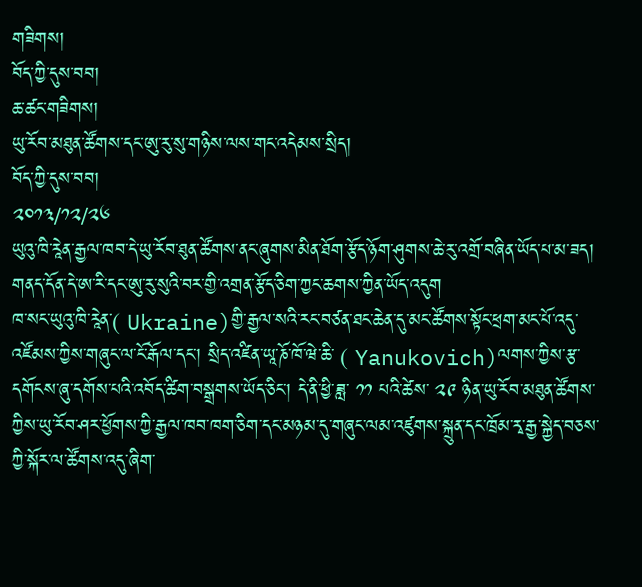གཟིགས།
བོད་ཀྱི་དུས་བབ།
ཆ་ཚང་གཟིགས།
ཡུ་རོབ་མཐུན་ཚོགས་དང་ཨུ་རུ་སུ་གཉིས་ལས་གང་འདེམས་སྲིད།
བོད་ཀྱི་དུས་བབ།
༢༠༡༣/༡༢/༢༦
ཡུའུ་ཁི་རཱེན་རྒྱལ་ཁབ་དེ་ཡུ་རོབ་ཐུན་ཚོགས་ནང་ཞུགས་མིན་ཐོག་རྩོད་ཉོག་ཤུགས་ཆེ་རུ་འགྲོ་བཞིན་ཡོད་པ་མ་ཟད། གནད་དོན་དེ་ཨ་རི་དང་ཨུ་རུ་སུའི་བར་གྱི་འགྲན་རྩོད་ཅིག་ཀྱང་ཆགས་ཀྱིན་ཡོད་འདུག
ཁ་སང་ཡུའུ་ཁི་རཱེན་( Ukraine)གྱི་རྒྱལ་སའི་རང་བཙན་ཐང་ཆེན་དུ་མང་ཚོགས་སྟོང་ཕྲག་མང་པོ་འདུ་འཛོམས་ཀྱིས་གཞུང་ལ་ངོ་རྒོལ་དང་། སྲིད་འཛིན་ཡཱ་ཎོ་ཁོ་ཝེ་ཆི་ ( Yanukovich)ལགས་ཀྱིས་རྩ་དགོངས་ཞུ་དགོས་པའི་འབོད་ཚིག་བསྒྲགས་ཡོད་ཅིང་། དེ་ནི་ཕྱི་ཟླ་ ༡༡ པའི་ཚེས་ ༢༩ ཉིན་ཡུ་རོབ་མཐུན་ཚོགས་ཀྱིས་ཡུ་རོབ་ཤར་ཕྱོགས་ཀྱི་རྒྱལ་ཁབ་ཁག་ཅིག་དང་མཉམ་དུ་གཞུང་ལམ་འཛུགས་སྐྲུན་དང་ཁྲོམ་རྭ་རྒྱ་སྐྱེད་བཅས་ཀྱི་སྐོར་ལ་ཚོགས་འདུ་ཞིག་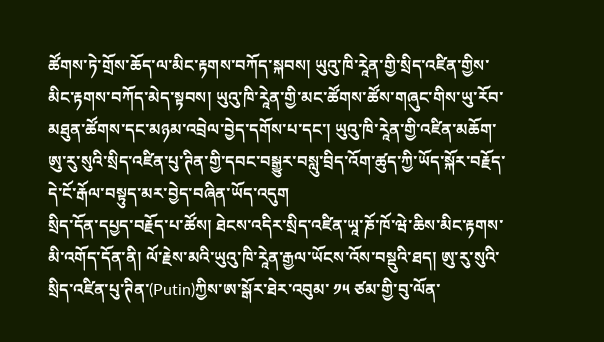ཚོགས་ཏེ་གྲོས་ཆོད་ལ་མིང་རྟགས་བཀོད་སྐབས། ཡུའུ་ཁི་རཱེན་གྱི་སྲིད་འཛིན་གྱིས་མིང་རྟགས་བཀོད་མེད་སྟབས། ཡུའུ་ཁི་རཱེན་གྱི་མང་ཚོགས་ཚོས་གཞུང་གིས་ཡུ་རོབ་མཐུན་ཚོགས་དང་མཉམ་འབྲེལ་བྱེད་དགོས་པ་དང་། ཡུའུ་ཁི་རཱེན་གྱི་འཛིན་མཆོག་ཨུ་རུ་སུའི་སྲིད་འཛིན་པུ་ཊིན་གྱི་དབང་བསྒྱུར་བསླུ་བྲིད་འོག་ཚུད་ཀྱི་ཡོད་སྐོར་བརྗོད་དེ་ངོ་རྒོལ་བསྟུད་མར་བྱེད་བཞིན་ཡོད་འདུག
སྲིད་དོན་དཔྱད་བརྗོད་པ་ཚོས། ཐེངས་འདིར་སྲིད་འཛིན་ཡཱ་ཎོ་ཁོ་ཝེ་ཆིས་མིང་རྟགས་མི་འགོད་དོན་ནི། ལོ་རྗེས་མའི་ཡུའུ་ཁི་རཱེན་རྒྱལ་ཡོངས་འོས་བསྡུའི་ཐད། ཨུ་རུ་སུའི་སྲིད་འཛིན་པུ་ཊིན་(Putin)ཀྱིས་ཨ་སྒོར་ཐེར་འབུམ་ ༡༥ ཙམ་གྱི་བུ་ལོན་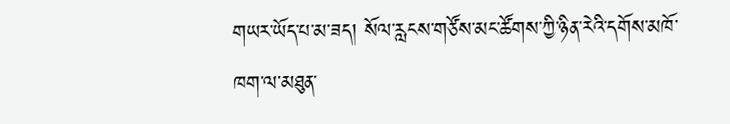གཡར་ཡོད་པ་མ་ཟད། སོལ་རླངས་གཙོས་མང་ཚོགས་ཀྱི་ཉིན་རེའི་དགོས་མཁོ་ཁག་ལ་མཐུན་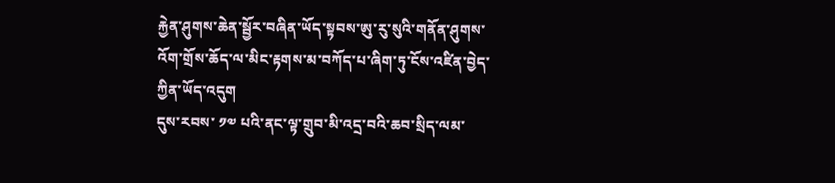རྐྱེན་ཤུགས་ཆེན་སྦྱོར་བཞིན་ཡོད་སྟབས་ཨུ་རུ་སུའི་གནོན་ཤུགས་འོག་གྲོས་ཆོད་ལ་མིང་རྟགས་མ་བཀོད་པ་ཞིག་ཏུ་ངོས་འཛིན་བྱེད་ཀྱིན་ཡོད་འདུག
དུས་རབས་ ༡༧ པའི་ནང་ལྟ་གྲུབ་མི་འདྲ་བའི་ཆབ་སྲིད་ལམ་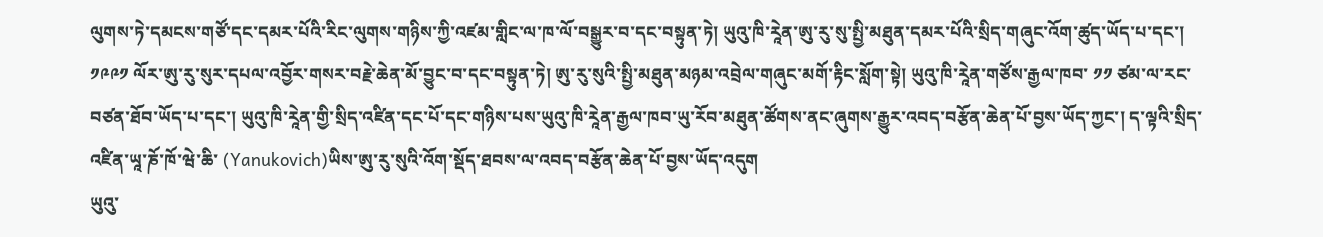ལུགས་ཏེ་དམངས་གཙོ་དང་དམར་པོའི་རིང་ལུགས་གཉིས་ཀྱི་འཛམ་གླིང་ལ་ཁ་ལོ་བསྒྱུར་བ་དང་བསྟུན་ཏེ། ཡུའུ་ཁི་རཱེན་ཨུ་རུ་སུ་སྤྱི་མཐུན་དམར་པོའི་སྲིད་གཞུང་འོག་ཚུད་ཡོད་པ་དང་། ༡༩༩༡ ལོར་ཨུ་རུ་སུར་དཔལ་འབྱོར་གསར་བརྗེ་ཆེན་མོ་བྱུང་བ་དང་བསྟུན་ཏེ། ཨུ་རུ་སུའི་སྤྱི་མཐུན་མཉམ་འབྲེལ་གཞུང་མགོ་རྟིང་སློག་སྟེ། ཡུའུ་ཁི་རཱེན་གཙོས་རྒྱལ་ཁབ་ ༡༡ ཙམ་ལ་རང་བཙན་ཐོབ་ཡོད་པ་དང་། ཡུའུ་ཁི་རཱེན་གྱི་སྲིད་འཛིན་དང་པོ་དང་གཉིས་པས་ཡུའུ་ཁི་རཱེན་རྒྱལ་ཁབ་ཡུ་རོབ་མཐུན་ཚོགས་ནང་ཞུགས་རྒྱུར་འབད་བརྩོན་ཆེན་པོ་བྱས་ཡོད་ཀྱང་། ད་ལྟའི་སྲིད་འཛིན་ཡཱ་ཎོ་ཁོ་ཝེ་ཆི་ (Yanukovich)ཡིས་ཨུ་རུ་སུའི་འོག་སྡོད་ཐབས་ལ་འབད་བརྩོན་ཆེན་པོ་བྱས་ཡོད་འདུག
ཡུའུ་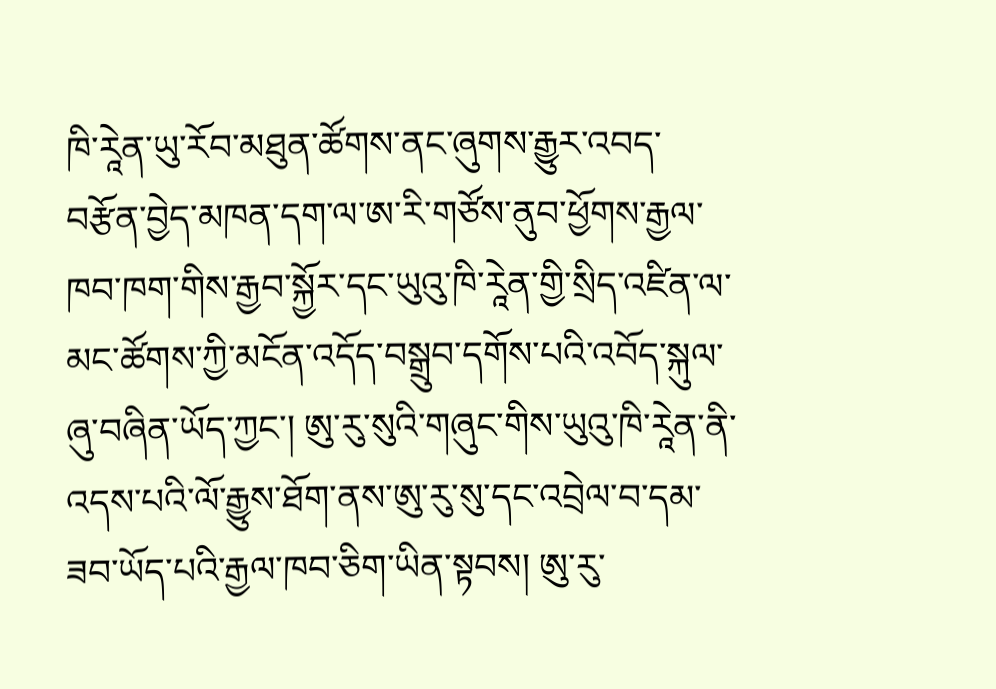ཁི་རཱེན་ཡུ་རོབ་མཐུན་ཚོགས་ནང་ཞུགས་རྒྱུར་འབད་བརྩོན་བྱེད་མཁན་དག་ལ་ཨ་རི་གཙོས་ནུབ་ཕྱོགས་རྒྱལ་ཁབ་ཁག་གིས་རྒྱབ་སྐྱོར་དང་ཡུའུ་ཁི་རཱེན་གྱི་སྲིད་འཛིན་ལ་མང་ཚོགས་ཀྱི་མངོན་འདོད་བསྒྲུབ་དགོས་པའི་འབོད་སྐུལ་ཞུ་བཞིན་ཡོད་ཀྱང་། ཨུ་རུ་སུའི་གཞུང་གིས་ཡུའུ་ཁི་རཱེན་ནི་འདས་པའི་ལོ་རྒྱུས་ཐོག་ནས་ཨུ་རུ་སུ་དང་འབྲེལ་བ་དམ་ཟབ་ཡོད་པའི་རྒྱལ་ཁབ་ཅིག་ཡིན་སྟབས། ཨུ་རུ་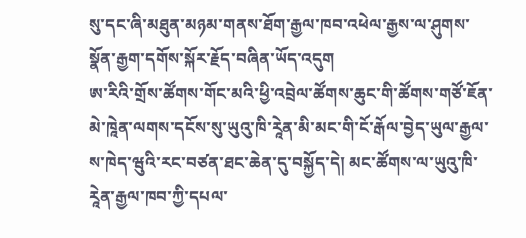སུ་དང་ཞི་མཐུན་མཉམ་གནས་ཐོག་རྒྱལ་ཁབ་འཕེལ་རྒྱས་ལ་ཤུགས་སྣོན་རྒྱག་དགོས་སྐོར་རྗོད་བཞིན་ཡོད་འདུག
ཨ་རིའི་གྲོས་ཚོགས་གོང་མའི་ཕྱི་འབྲེལ་ཚོགས་ཆུང་གི་ཚོགས་གཙོ་ཇོན་མེ་ཁཱེན་ལགས་དངོས་སུ་ཡུའུ་ཁི་རཱེན་མི་མང་གི་ངོ་རྒོལ་བྱེད་ཡུལ་རྒྱལ་ས་ཁེད་ཝུའི་རང་བཙན་ཐང་ཆེན་དུ་བསྐྱོད་དེ། མང་ཚོགས་ལ་ཡུའུ་ཁི་རཱེན་རྒྱལ་ཁབ་ཀྱི་དཔལ་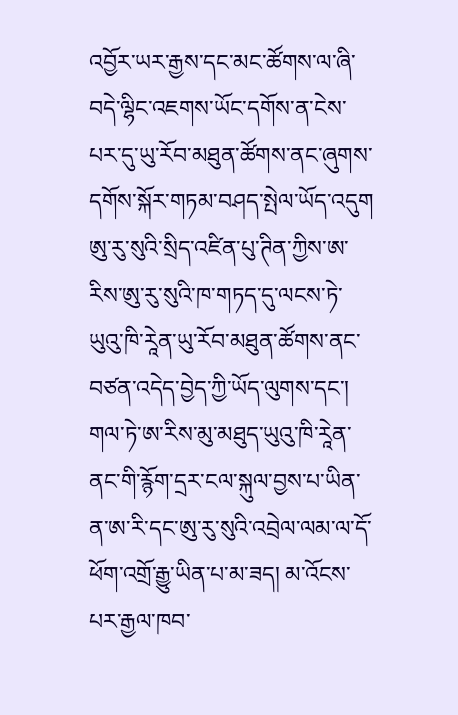འབྱོར་ཡར་རྒྱས་དང་མང་ཚོགས་ལ་ཞི་བདེ་ལྷིང་འཇགས་ཡོང་དགོས་ན་ངེས་པར་དུ་ཡུ་རོབ་མཐུན་ཚོགས་ནང་ཞུགས་དགོས་སྐོར་གཏམ་བཤད་སྤེལ་ཡོད་འདུག
ཨུ་རུ་སུའི་སྲིད་འཛིན་པུ་ཊིན་ཀྱིས་ཨ་རིས་ཨུ་རུ་སུའི་ཁ་གཏད་དུ་ལངས་ཏེ་ཡུའུ་ཁི་རཱེན་ཡུ་རོབ་མཐུན་ཚོགས་ནང་བཙན་འདེད་བྱེད་ཀྱི་ཡོད་ལུགས་དང་། གལ་ཏེ་ཨ་རིས་མུ་མཐུད་ཡུའུ་ཁི་རཱེན་ནང་གི་རྙོག་དྲར་ངལ་སྐུལ་བྱས་པ་ཡིན་ན་ཨ་རི་དང་ཨུ་རུ་སུའི་འབྲེལ་ལམ་ལ་དོ་ཕོག་འགྲོ་རྒྱུ་ཡིན་པ་མ་ཟད། མ་འོངས་པར་རྒྱལ་ཁབ་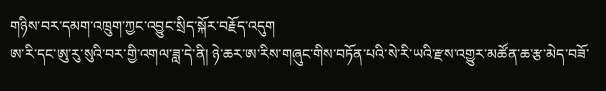གཉིས་བར་དམག་འཁྲུག་ཀྱང་འབྱུང་སྲིད་སྐོར་བརྗོད་འདུག
ཨ་རི་དང་ཨུ་རུ་སུའི་བར་གྱི་འགལ་ཟླ་དེ་ནི། ཉེ་ཆར་ཨ་རིས་གཞུང་གིས་བཏོན་པའི་སེ་རི་ཡའི་རྫས་འགྱུར་མཚོན་ཆ་རྩ་མེད་བཟོ་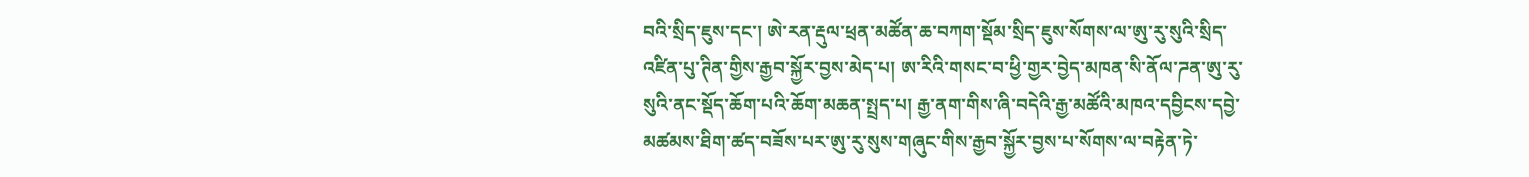བའི་སྲིད་ཇུས་དང་། ཨེ་རན་རྡུལ་ཕྲན་མཚོན་ཆ་བཀག་སྡོམ་སྲིད་ཇུས་སོགས་ལ་ཨུ་རུ་སུའི་སྲིད་འཛིན་པུ་ཊིན་གྱིས་རྒྱབ་སྐྱོར་བྱས་མེད་པ། ཨ་རིའི་གསང་བ་ཕྱི་གྱར་བྱེད་མཁན་སི་ནོལ་ཌན་ཨུ་རུ་སུའི་ནང་སྡོད་ཆོག་པའི་ཆོག་མཆན་སྤྲད་པ། རྒྱ་ནག་གིས་ཞི་བདེའི་རྒྱ་མཚོའི་མཁའ་དབྱིངས་དབྱེ་མཚམས་ཐིག་ཚད་བཟོས་པར་ཨུ་རུ་སུས་གཞུང་གིས་རྒྱབ་སྐྱོར་བྱས་པ་སོགས་ལ་བརྟེན་ཏེ་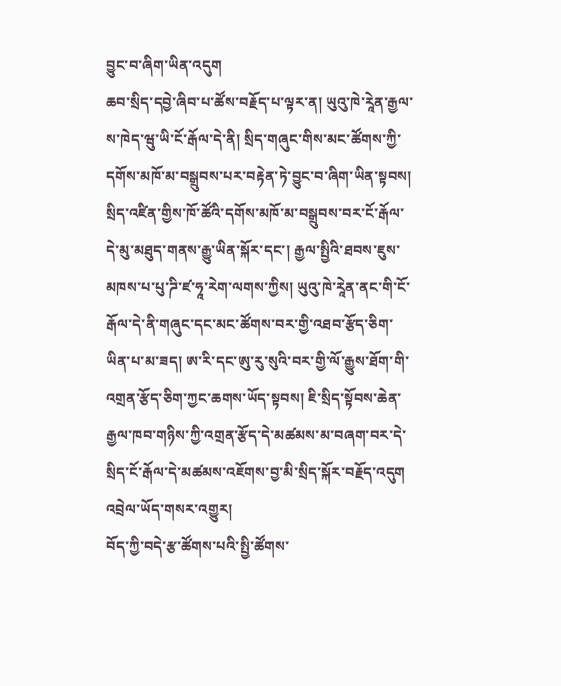བྱུང་བ་ཞིག་ཡིན་འདུག
ཆབ་སྲིད་དབྱེ་ཞིབ་པ་ཚོས་བརྗོད་པ་ལྟར་ན། ཡུའུ་ཁེ་རཱེན་རྒྱལ་ས་ཁེད་ཝུ་ཡི་ངོ་རྒོལ་དེ་ནི། སྲིད་གཞུང་གིས་མང་ཚོགས་ཀྱི་དགོས་མཁོ་མ་བསྒྲུབས་པར་བརྟེན་ཏེ་བྱུང་བ་ཞིག་ཡིན་སྟབས། སྲིད་འཛིན་གྱིས་ཁོ་ཚོའི་དགོས་མཁོ་མ་བསྒྲུབས་བར་ངོ་རྒོལ་དེ་མུ་མཐུད་གནས་རྒྱུ་ཡིན་སྐོར་དང་། རྒྱལ་སྤྱིའི་ཐབས་ཇུས་མཁས་པ་པུ་ཌི་ཛ་ཧཱ་རེག་ལགས་ཀྱིས། ཡུའུ་ཁེ་རཱེན་ནང་གི་ངོ་རྒོལ་དེ་ནི་གཞུང་དང་མང་ཚོགས་བར་གྱི་འཐབ་རྩོད་ཅིག་ཡིན་པ་མ་ཟད། ཨ་རི་དང་ཨུ་རུ་སུའི་བར་གྱི་ལོ་རྒྱུས་ཐོག་གི་འགྲན་རྩོད་ཅིག་ཀྱང་ཆགས་ཡོད་སྟབས། ཇི་སྲིད་སྟོབས་ཆེན་རྒྱལ་ཁབ་གཉིས་ཀྱི་འགྲན་རྩོད་དེ་མཚམས་མ་བཞག་བར་དེ་སྲིད་ངོ་རྒོལ་དེ་མཚམས་འཇོགས་བྱ་མི་སྲིད་སྐོར་བརྗོད་འདུག
འབྲེལ་ཡོད་གསར་འགྱུར།
བོད་ཀྱི་བདེ་རྩ་ཚོགས་པའི་སྤྱི་ཚོགས་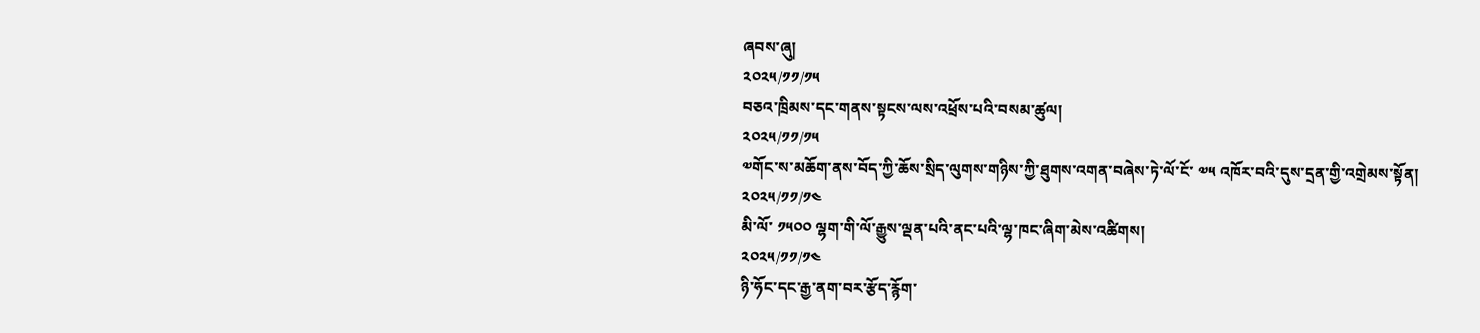ཞབས་ཞུ།
༢༠༢༥/༡༡/༡༥
བཅའ་ཁྲིམས་དང་གནས་སྟངས་ལས་འཕྲོས་པའི་བསམ་ཚུལ།
༢༠༢༥/༡༡/༡༥
༧གོང་ས་མཆོག་ནས་བོད་ཀྱི་ཆོས་སྲིད་ལུགས་གཉིས་ཀྱི་ཐུགས་འགན་བཞེས་ཏེ་ལོ་ངོ་ ༧༥ འཁོར་བའི་དུས་དྲན་གྱི་འགྲེམས་སྟོན།
༢༠༢༥/༡༡/༡༤
མི་ལོ་ ༡༥༠༠ ལྷག་གི་ལོ་རྒྱུས་ལྡན་པའི་ནང་པའི་ལྷ་ཁང་ཞིག་མེས་འཚིགས།
༢༠༢༥/༡༡/༡༤
ཉི་ཧོང་དང་རྒྱ་ནག་བར་རྩོད་རྙོག་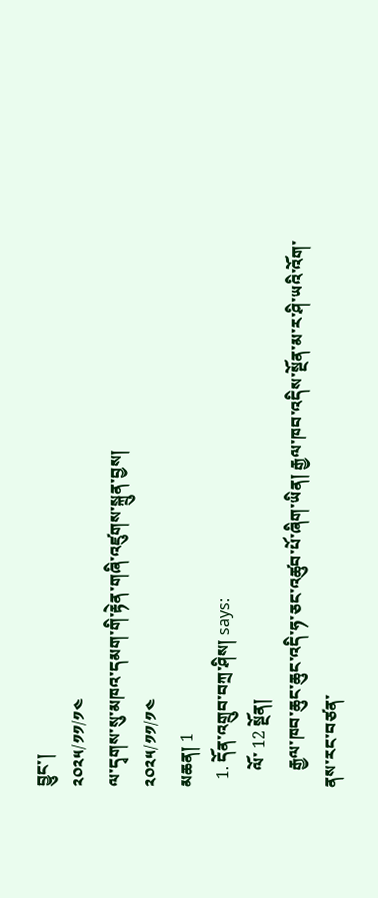བྱུང་།
༢༠༢༥/༡༡/༡༤
ལ་དྭགས་སུ་མཁའ་དམག་གི་རྟེན་གཞི་འཛུགས་སྐྲུན་བྱས།
༢༠༢༥/༡༡/༡༤
མཆན། 1
  1. དོན་འགྲུབ་བཀྲ་ཤིས། says:
    ལོ་ 12 སྔོན།
    རྒྱལ་ཁབ་ཆུང་ཆུང་འདི་ཧ་ཅང་འཚུབ་པོ་ཞིག་ཡིན། རྒྱལ་ཁབ་འདིས་སྔོན་མ་ར་ཤི་ཡའི་འོག་ནས་རང་བཙན་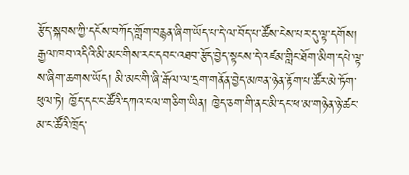རྩོད་སྐབས་ཀྱི་དངོས་བཀོད་གློག་བརྙན་ཞིག་ཡོད་པ་དེ་ལ་བོད་པ་ཚོས་ངེས་པར་དུ་ལྟ་དགོས། རྒྱལ་ཁབ་འདིའི་མི་མང་གིས་རང་དབང་འཐབ་རྩོད་བྱེད་སྟངས་དེ་འཛམ་གླིང་ཐོག་མིག་དཔེ་ལྟ་ས་ཞིག་ཆགས་ཡོད། མི་མང་གི་ཞི་རྒོལ་ལ་དྲག་གནོན་བྱེད་མཁན་ཉེན་རྟོག་པ་ཚོར་མེ་ཏོག་ཕུལ་ཏེ། ཁྱོད་དང་ང་ཚོའི་དཀའ་ངལ་གཅིག་ཡིན། ཁྱེད་ཅག་གི་ནང་མི་དང་ཕ་མ་གཉེན་ཉེ་ཚང་མ་ང་ཚོའི་ཁྲོད་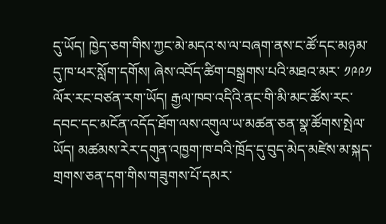དུ་ཡོད། ཁྱེད་ཅག་གིས་ཀྱང་མེ་མདའ་ས་ལ་བཞག་ནས་ང་ཚོ་དང་མཉམ་དུ་ཁ་ཕར་སློག་དགོས། ཞེས་འབོད་ཚིག་བསྒྲགས་པའི་མཐའ་མར་ ༡༩༩༡ ལོར་རང་བཙན་རག་ཡོད། རྒྱལ་ཁབ་འདིའི་ནང་གི་མི་མང་ཚོས་རང་དབང་དང་མངོན་འདོད་ཐོག་ལས་འགུལ་ཡ་མཚན་ཅན་སྣ་ཚོགས་སྤེལ་ཡོད། མཚམས་རེར་དགུན་འཁྱག་ཁ་བའི་ཁྲོད་དུ་བུད་མེད་མཛེས་མ་སྐད་གྲགས་ཅན་དག་གིས་གཟུགས་པོ་དམར་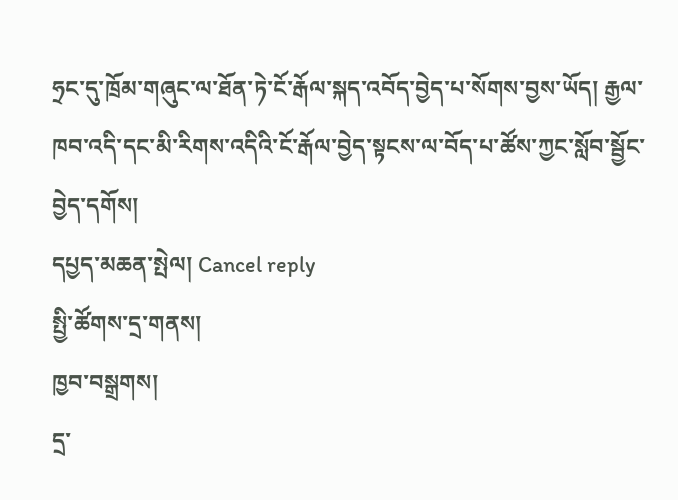ཧྲང་དུ་ཁྲོམ་གཞུང་ལ་ཐོན་ཏེ་ངོ་རྒོལ་སྐད་འབོད་བྱེད་པ་སོགས་བྱས་ཡོད། རྒྱལ་ཁབ་འདི་དང་མི་རིགས་འདིའི་ངོ་རྒོལ་བྱེད་སྟངས་ལ་བོད་པ་ཚོས་ཀྱང་སློབ་སྦྱོང་བྱེད་དགོས།
དཔྱད་མཆན་སྤེལ། Cancel reply
སྤྱི་ཚོགས་དྲ་གནས།
ཁྱབ་བསྒྲགས།
དྲ་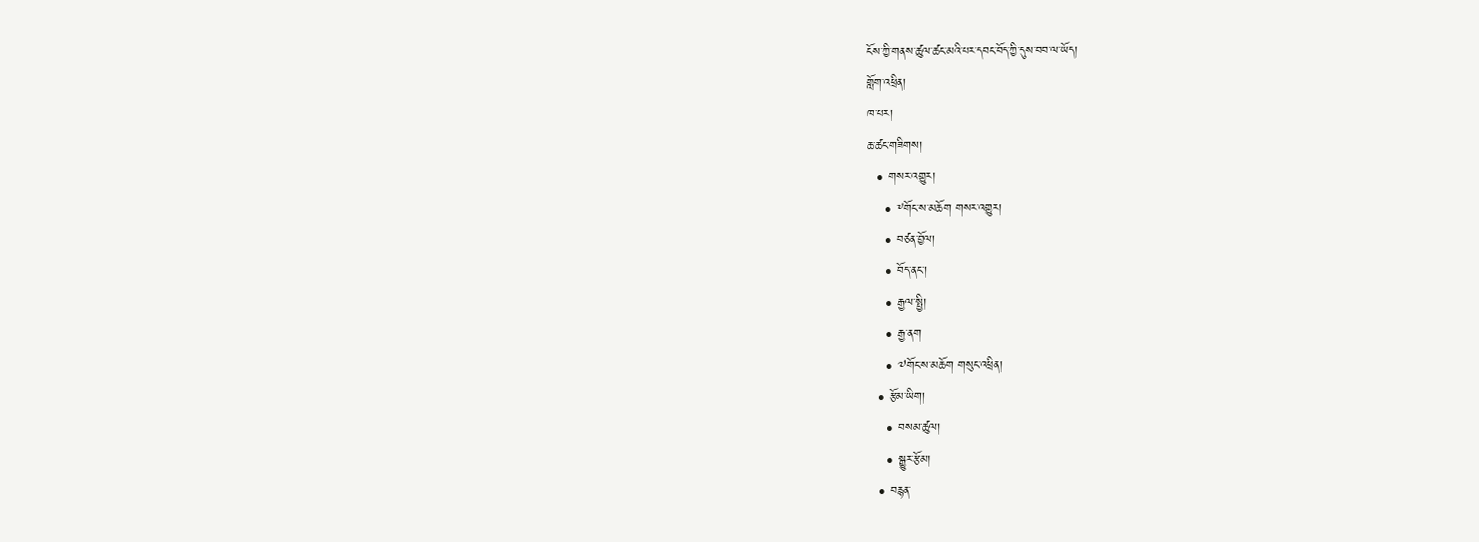ངོས་ཀྱི་གནས་ཚུལ་ཚང་མའི་པར་དབང་བོད་ཀྱི་དུས་བབ་ལ་ཡོད།
གློག་འཕྲིན།
ཁ་པར།
ཆ་ཚང་གཟིགས།
  • གསར་འགྱུར།
    • ༸གོང་ས་མཆོག གསར་འགྱུར།
    • བཙན་བྱོལ།
    • བོད་ནང་།
    • རྒྱལ་སྤྱི།
    • རྒྱ་ནག
    • ༧གོང་ས་མཆོག གསུང་འཕྲིན།
  • རྩོམ་ཡིག།
    • བསམ་ཚུལ།
    • སྒྱུར་རྩོམ།
  • བརྙན་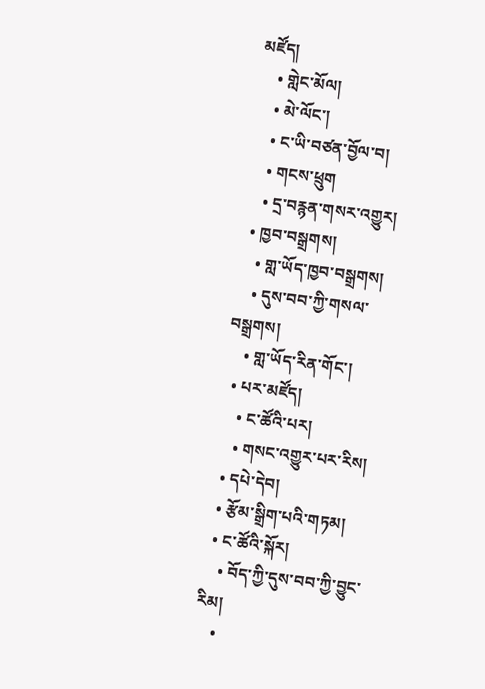མཛོད།
    • གླེང་མོལ།
    • མེ་ལོང་།
    • ང་ཡི་བཙན་བྱོལ་བ།
    • གངས་ཕྲུག
    • དྲ་བརྙན་གསར་འགྱུར།
  • ཁྱབ་བསྒྲགས།
    • གླ་ཡོད་ཁྱབ་བསྒྲགས།
    • དུས་བབ་ཀྱི་གསལ་བསྒྲགས།
    • གླ་ཡོད་རིན་གོང་།
  • པར་མཛོད།
    • ང་ཚོའི་པར།
    • གསང་འགྱུར་པར་རིས།
  • དཔེ་དེབ།
  • རྩོམ་སྒྲིག་པའི་གཏམ།
  • ང་ཚོའི་སྐོར།
    • བོད་ཀྱི་དུས་བབ་ཀྱི་བྱུང་རིམ།
    •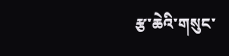རྩ་ཆེའི་གསུང་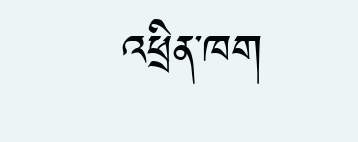འཕྲིན་ཁག